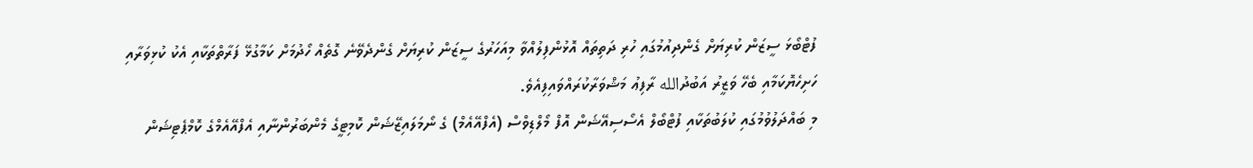ފުޓްބޯޅަ ސީޒަން ކުރިޔަށް ގެންދިއުމުގައި ހުރި ދަތިތައް އޮޅުންފިލުއްވާ މިއަހަރުގެ ސީޒަން ކުރިޔަށް ގެންދެވޭނެ ގޮތެއް ހޯދުމަށް ކަމާގުޅޭ ފަރާތްތަކާއި އެކު ކުޅިވަރާއި ހަށިހެޔޮކަމާއި ބެހޭ ވަޒީރު އަބުދުالله ރާފިޢު މަޝްވަރާކުރައްވައިފިއެވެ.
މި ބައްދަލުވުމުގައި ކުލަބުތަކާއި ފުޓްބޯލް އެސޯސިއޭޝަން އޮފް މޯލްޑިވްސް (އެފްއޭއެމް) ގެ ނޯމަލައިޒޭޝަން ކޮމިޓީގެ މެންބަރުންނާއި އެފްއޭއެމްގެ ކޮމްޕެޓިޝަން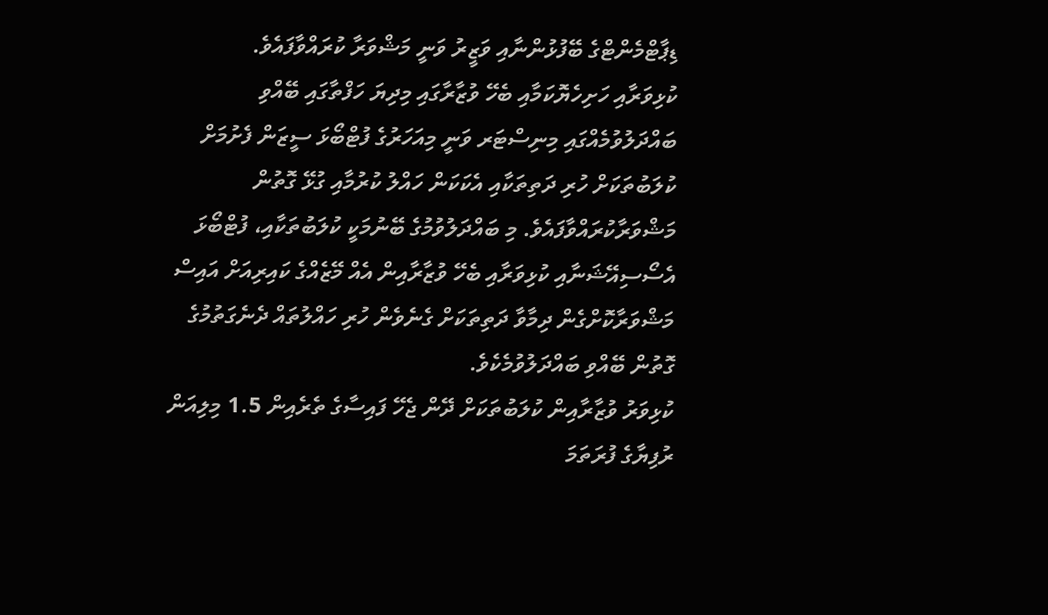ޑިޕާޓްމެންޓްގެ ބޭފުޅުންނާއި ވަޒީރު ވަނީ މަޝްވަރާ ކުރައްވާފައެވެ.
ކުޅިވަރާއި ހަށިހެޔޮކަމާއި ބެހޭ ވުޒާރާގައި މިދިޔަ ހަފްތާގައި ބޭއްވި ބައްދަލުވުމެއްގައި މިނިސްޓަރ ވަނީ މިއަހަރުގެ ފުޓްބޯޅަ ސީޒަން ފެށުމަށް ކުލަބުތަކަށް ހުރި ދަތިތަކާއި އެކަކަން ހައްލު ކުރުމާއި ގުޅޭ ގޮތުން މަޝްވަރާކުރައްވާފައެވެ. މި ބައްދަލުވުމުގެ ބޭނުމަކީ ކުލަބުތަކާއި، ފުޓްބޯޅަ އެސޯސިއޭޝަނާއި ކުޅިވަރާއި ބެހޭ ވުޒާރާއިން އެއް މޭޒެއްގެ ކައިރިއަށް އައިސް މަޝްވަރާކޮށްގެން ދިމާވާ ދަތިތަކަށް ގެނެވެން ހުރި ހައްލުތައް ދެނެގަތުމުގެ ގޮތުން ބޭއްވި ބައްދަލުވުމެކެވެ.
ކުޅިވަރު ވުޒާރާއިން ކުލަބުތަކަށް ދޭން ޖެހޭ ފައިސާގެ ތެރެއިން 1.5 މިލިއަން ރުފިޔާގެ ފުރަތަމަ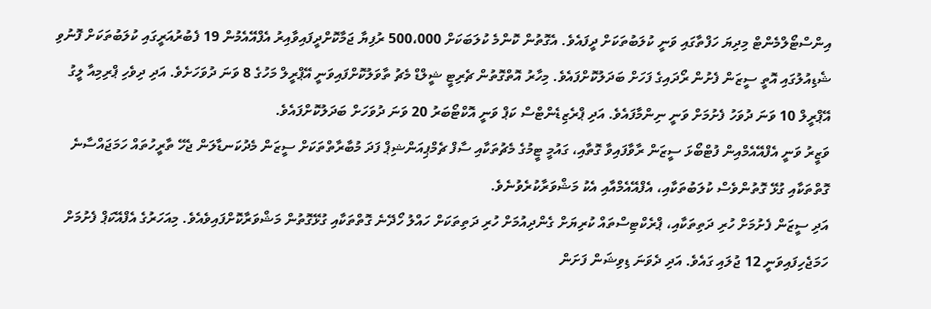އިންސްޓޯލްމެންޓް މިދިޔަ ހަފްތާގައި ވަނީ ކުލަބުތަކަށް ދީފައެވެ. އެގޮތުން ކޮންމެ ކުލަބަކަށް 500،000 ރުފިޔާ ޖަމާކޮށްދީފައިވާއިރު އެފްއޭއެމުން 19 ފެބުރުއަރީގައި ކުލަބުތަކަށް ފޮނުވި ޝެޑިއުލުގައި އޮތީ ސީޒަން ފެށުން ރޯދައިގެ ފަހަށް ބަދަލުކޮށްފައެވެ. މިހާރު އޮތްގޮތުން ޗެރިޓީ ޝީލްޑް މެޗު ތާވަލުކޮށްފައިވަނީ އޭޕްރީލް މަހުގެ 8 ވަނަ ދުވަހަށެވެ. އަދި ދިވެހި ޕްރިމިއާ ލީގު އޭޕްރީލް 10 ވަނަ ދުވަހު ފެށުމަށް ވަނީ ނިންމާފައެވެ. އަދި ޕްރެޒިޑެންޓްސް ކަޕް ވަނީ އޮކްޓޯބަރު 20 ވަނަ ދުވަހަށް ބަދަލުކޮށްފައެވެ.
ވަޒީރު ވަނީ އެފްއޭއެމްއިން ފުޓްބޯޅަ ސީޒަން ރާވާފައިވާ ގޮތާއި، ގައުމީ ޓީމުގެ މެޗުތަކާއި ސާފް ޗެމްޕިއަންޝިޕް ފަދަ މުބާރާތްތަކަށް ސީޒަން މެދުކަނޑާލަން ޖެހޭ ތާރީހުތައް ހަމަޖައްސާނެ ގޮތްތަކާއި ގުޅޭ ގޮތުންވެސް ކުލަބުތަކާއި، އެފްއޭއެމްއާއި އެކު މަޝްވަރާކުރެވުނެވެ.
އަދި ސީޒަން ފެށުމަށް ހުރި ދަތިތަކާއި، ޕްރެކްޓިސްތައް ކުރިޔަށް ގެންދިއުމަށް ހުރި ދަތިތަކަށް ހައްލު ހޯދޭނެ ގޮތްތަކާއި ގުޅޭގޮތުން މަޝްވަރާކޮށްފައިވެއެވެ. މިއަހަރުގެ އެފްއޭކަޕް ފެށުމަށް ހަމަޖެހިފައިވަނީ 12 ޖުލައި ގައެވެ. އަދި ދެވަނަ ޑިވިޝަން ފަށަން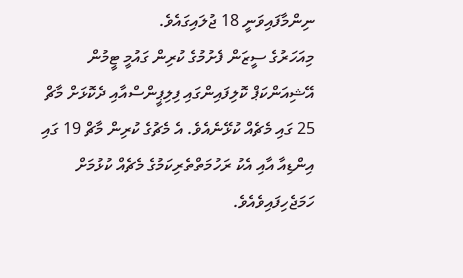ނިންމާފައިވަނީ 18 ޖުލައިގައެވެ.
މިއަހަރުގެ ސީޒަން ފެށުމުގެ ކުރިން ގައުމީ ޓީމުން އޭޝިއަންކަޕް ކޮލިފައިންގައި ފިލިޕީންސްއާއި ދެކޮޅަށް މާޗް 25 ގައި މެޗެއް ކުޅޭނެއެވެ. އެ މެޗުގެ ކުރިން މާޗް 19 ގައި އިންޑިއާ އާއި އެކު ރަހުމަތްތެރިކަމުގެ މެޗެއް ކުޅުމަށް ހަމަޖެހިފައިވެއެވެ.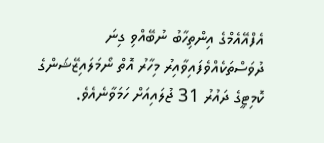އެފްއޭއެމްގެ އިންތިހާބު ނުބޭއްވި ގިނަ ދުވަސްތަކެއްވެފައިވާއިރު މިހާރު އޮތް ނޯމަލައިޒޭޝަންގެ ކޮމިޓީގެ ދައުރު 31 ޖުލައިއަށް ހަމަވާނެއެވެ.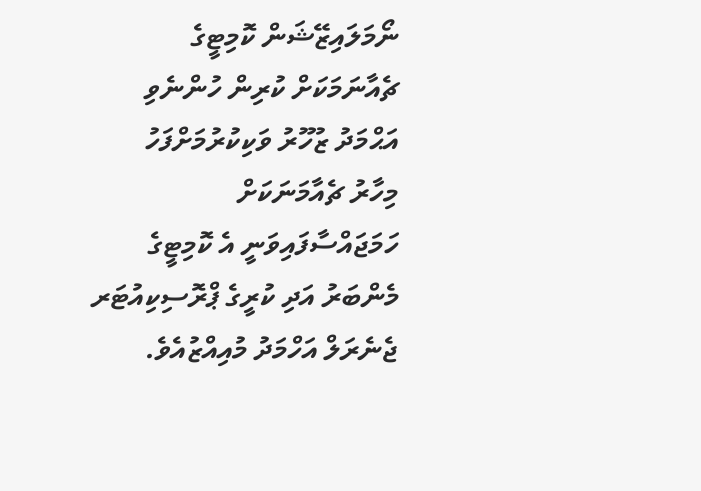ނޯމަލައިޒޭޝަން ކޮމިޓީގެ ޗެއާނަމަކަށް ކުރިން ހުންނެވި އަޙްމަދު ޒުހޫރު ވަކިކުރުމަށްފަހު މިހާރު ޗެއާމަނަކަށް ހަމަޖައްސާފައިވަނީ އެ ކޮމިޓީގެ މެންބަރު އަދި ކުރީގެ ޕްރޮސިކިއުޓަރ ޖެނެރަލް އަހްމަދު މުއިއްޒުއެވެ.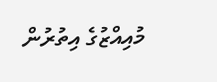މުއިއްޒުގެ އިތުރުން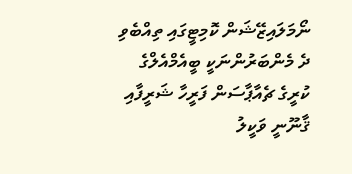ނޯމަލައިޒޭޝަން ކޮމިޓީގައި ތިއްބެވި ދެ މެންބަރުންނަކީ ބީއެމްއެލްގެ ކުރީގެ ޗެއާޕާސަން ފަރީހާ ޝަރީފާއި ޤާނޫނީ ވަކީލު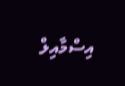އިސްމާއިލް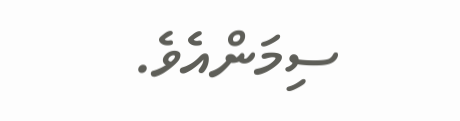ސިމަންއެވެ.